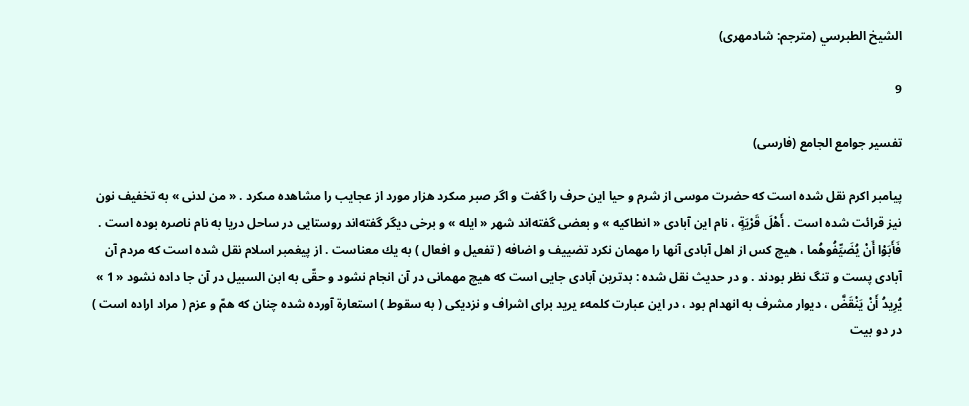الشيخ الطبرسي (مترجم: شادمهرى)

9

تفسير جوامع الجامع (فارسى)

پيامبر اكرم نقل شده است كه حضرت موسى از شرم و حيا اين حرف را گفت و اگر صبر مىكرد هزار مورد از عجايب را مشاهده مىكرد . « من لدنى » به تخفيف نون نيز قرائت شده است . أَهْلَ قَرْيَةٍ ، نام اين آبادى « انطاكيه » و بعضى گفته‌اند شهر « ايله » و برخى ديگر گفته‌اند روستايى در ساحل دريا به نام ناصره بوده است . فَأَبَوْا أَنْ يُضَيِّفُوهُما ، هيچ كس از اهل آبادى آنها را مهمان نكرد تضييف و اضافه ( تفعيل و افعال ) به يك معناست . از پيغمبر اسلام نقل شده است كه مردم آن آبادى پست و تنگ نظر بودند . و در حديث نقل شده : بدترين آبادى جايى است كه هيچ مهمانى در آن انجام نشود و حقّى به ابن السبيل در آن جا داده نشود « 1 » يُرِيدُ أَنْ يَنْقَضَّ ، ديوار مشرف به انهدام بود ، در اين عبارت كلمهء يريد براى اشراف و نزديكى ( به سقوط ) استعارة آورده شده چنان كه همّ و عزم ( مراد اراده است ) در دو بيت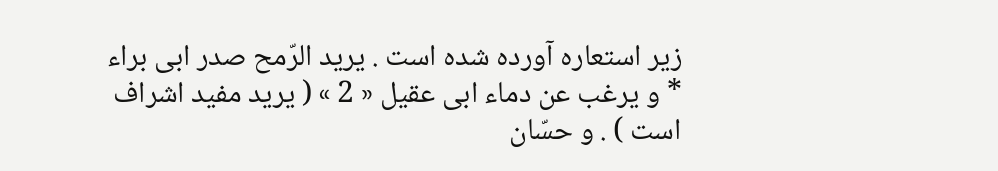زير استعاره آورده شده است . يريد الرّمح صدر ابى براء * و يرغب عن دماء ابى عقيل « 2 » ( يريد مفيد اشراف است ) . و حسّان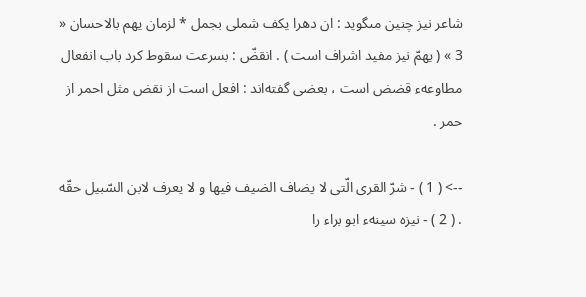شاعر نيز چنين مىگويد : ان دهرا يكف شملى بجمل * لزمان يهم بالاحسان « 3 » ( يهمّ نيز مفيد اشراف است ) . انقضّ : بسرعت سقوط كرد باب انفعال مطاوعهء قضض است ، بعضى گفته‌اند : افعل است از نقض مثل احمر از حمر .

--> ( 1 ) - شرّ القرى الّتى لا يضاف الضيف فيها و لا يعرف لابن السّبيل حقّه . ( 2 ) - نيزه سينهء ابو براء را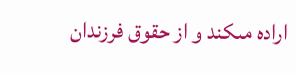اراده مىكند و از حقوق فرزندان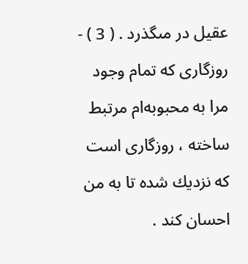عقيل در مىگذرد . ( 3 ) - روزگارى كه تمام وجود مرا به محبوبه‌ام مرتبط ساخته ، روزگارى است كه نزديك شده تا به من احسان كند .